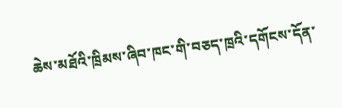ཆེས་མཐོའི་ཁྲིམས་ཞིབ་ཁང་གི་བཅད་ཁྲའི་དགོངས་དོན་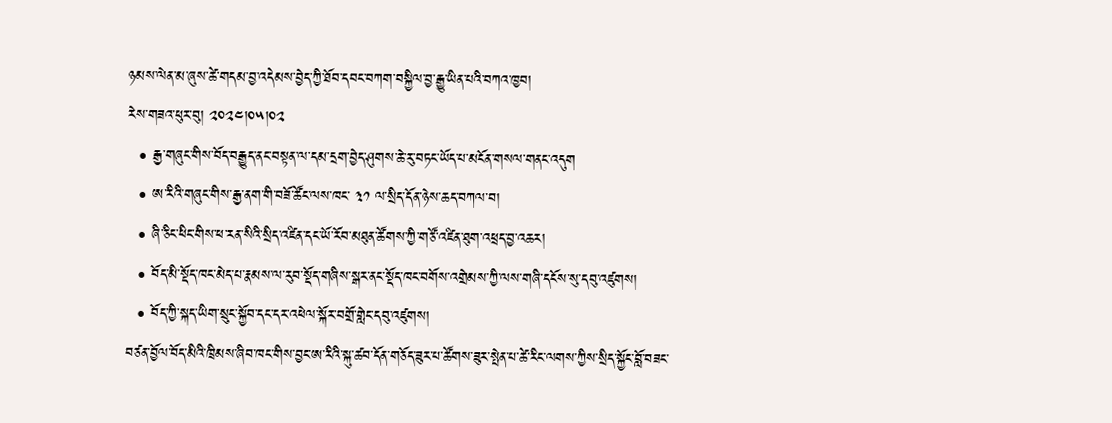ཉམས་ལེན་མ་ཞུས་ཚེ་གདམ་བྱ་འདེམས་བྱེད་ཀྱི་ཐོབ་དབང་བཀག་བསྐྱིལ་བྱ་རྒྱུ་ཡིན་པའི་བཀའ་ཁྱབ།
རེས་གཟའ་ཕུར་བུ། ༢༠༢༤།༠༥།༠༢
  • རྒྱ་གཞུང་གིས་བོད་བརྒྱུད་ནང་བསྟན་ལ་དམ་དྲག་བྱེད་ཤུགས་ཆེ་རུ་བཏང་ཡོད་པ་མངོན་གསལ་གནང་འདུག
  • ཨ་རིའི་གཞུང་གིས་རྒྱ་ནག་གི་བཟོ་ཚོང་ལས་ཁང་ ༣༡ ལ་སྲིད་དོན་ཉེས་ཆད་བཀལ་བ།
  • ཞི་ཅིང་ཕིང་གིས་ཕ་རན་སིའི་སྲིད་འཛིན་དང་ཡོ་རོབ་མཐུན་ཚོགས་ཀྱི་གཙོ་འཛིན་ཐུག་འཕྲད་བྱ་འཆར།
  • བོད་མི་སྡོད་ཁང་མེད་པ་རྣམས་ལ་རུབ་སྡོད་གཞིས་སྒར་ནང་སྡོད་ཁང་བགོས་འགྲེམས་ཀྱི་ལས་གཞི་དངོས་སུ་དབུ་འཛུགས།
  • བོད་ཀྱི་སྐད་ཡིག་སྲུང་སྐྱོབ་དང་དར་འཕེལ་སྐོར་བགྲོ་གླེང་དབུ་འཛུགས།
བཙན་བྱོལ་བོད་མིའི་ཁྲིམས་ཞིབ་ཁང་གིས་བྱང་ཨ་རིའི་སྐུ་ཚབ་དོན་གཅོད་ཟུར་པ་ཚོགས་ཟུར་སྤེན་པ་ཚེ་རིང་ལགས་ཀྱིས་སྲིད་སྐྱོང་བློ་བཟང་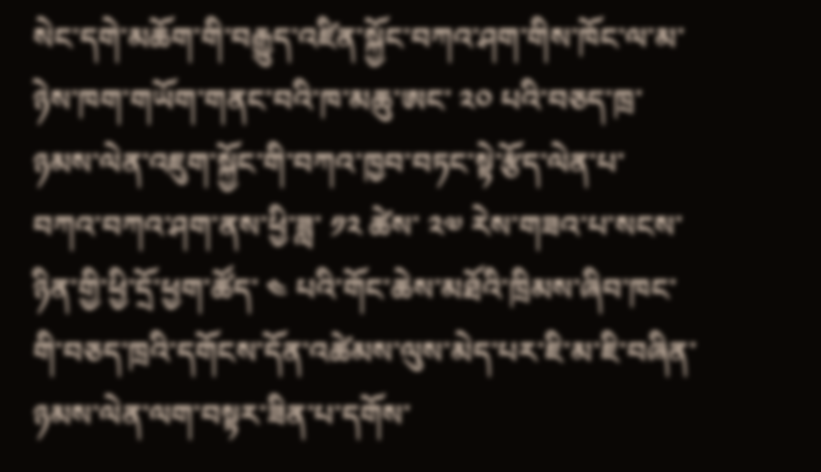སེང་དགེ་མཆོག་གི་བརྒྱུད་འཛིན་སྐྱོང་བཀའ་ཤག་གིས་ཁོང་ལ་མ་ཉེས་ཁག་གཡོག་གནང་བའི་ཁ་མཆུ་ཨང་ ༢༠ པའི་བཅད་ཁྲ་ཉམས་ལེན་འཇུག་སྐྱོང་གི་བཀའ་ཁྱབ་བཏང་སྟེ་རྩོད་ལེན་པ་བཀའ་བཀའ་ཤག་ནས་ཕྱི་ཟླ་ ༡༢ ཚེས་ ༢༧ རེས་གཟའ་པ་སངས་ཉིན་གྱི་ཕྱི་དྲོ་ཕྱག་ཚོད་ ༤ པའི་གོང་ཆེས་མཐོའི་ཁྲིམས་ཞིབ་ཁང་གི་བཅད་ཁྲའི་དགོངས་དོན་འཚེམས་ལུས་མེད་པར་ཇི་མ་ཇི་བཞིན་ཉམས་ལེན་ལག་བསྟར་ཟིན་པ་དགོས་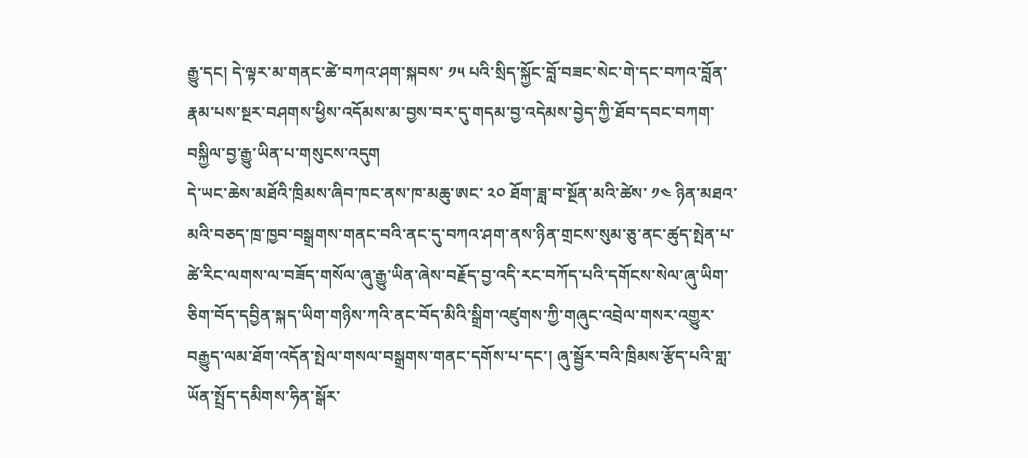རྒྱུ་དང། དེ་ལྟར་མ་གནང་ཚེ་བཀའ་ཤག་སྐབས་ ༡༥ པའི་སྲིད་སྐྱོང་བློ་བཟང་སེང་གེ་དང་བཀའ་བློན་རྣམ་པས་སྔར་བཤགས་ཕྱིས་འདོམས་མ་བྱས་བར་དུ་གདམ་བྱ་འདེམས་བྱེད་ཀྱི་ཐོབ་དབང་བཀག་བསྐྱིལ་བྱ་རྒྱུ་ཡིན་པ་གསུངས་འདུག
དེ་ཡང་ཆེས་མཐོའི་ཁྲིམས་ཞིབ་ཁང་ནས་ཁ་མཆུ་ཨང་ ༢༠ ཐོག་ཟླ་བ་སྔོན་མའི་ཚེས་ ༡༤ ཉིན་མཐའ་མའི་བཅད་ཁྲ་ཁྱབ་བསྒྲགས་གནང་བའི་ནང་དུ་བཀའ་ཤག་ནས་ཉིན་གྲངས་སུམ་ཅུ་ནང་ཚུད་སྤེན་པ་ཚེ་རིང་ལགས་ལ་བཟོད་གསོལ་ཞུ་རྒྱུ་ཡིན་ཞེས་བརྗོད་བྱ་འདི་རང་བཀོད་པའི་དགོངས་སེལ་ཞུ་ཡིག་ཅིག་བོད་དབྱིན་སྐད་ཡིག་གཉིས་ཀའི་ནང་བོད་མིའི་སྒྲིག་འཛུགས་ཀྱི་གཞུང་འབྲེལ་གསར་འགྱུར་བརྒྱུད་ལམ་ཐོག་འདོན་སྤེལ་གསལ་བསྒྲགས་གནང་དགོས་པ་དང་། ཞུ་སྦྱོར་བའི་ཁྲིམས་རྩོད་པའི་གླ་ཡོན་སྤྲོད་དམིགས་ཧིན་སྒོར་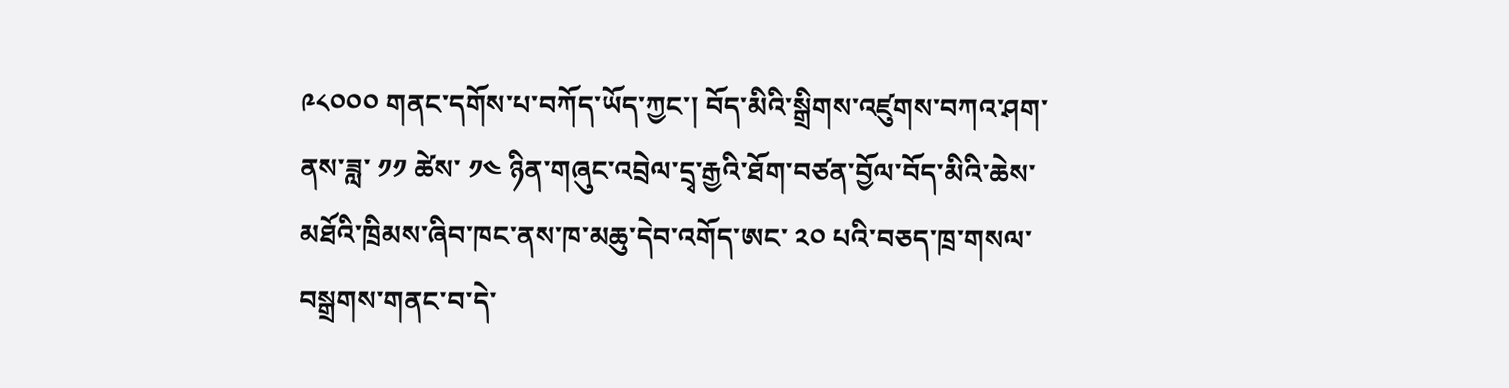༩༨༠༠༠ གནང་དགོས་པ་བཀོད་ཡོད་ཀྱང་། བོད་མིའི་སྒྲིགས་འཛུགས་བཀའ་ཤག་ནས་ཟླ་ ༡༡ ཚེས་ ༡༤ ཉིན་གཞུང་འབྲེལ་དྲྭ་རྒྱའི་ཐོག་བཙན་བྱོལ་བོད་མིའི་ཆེས་མཐོའི་ཁྲིམས་ཞིབ་ཁང་ནས་ཁ་མཆུ་དེབ་འགོད་ཨང་ ༢༠ པའི་བཅད་ཁྲ་གསལ་བསྒྲགས་གནང་བ་དེ་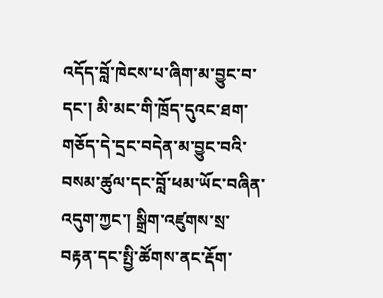འདོད་བློ་ཁེངས་པ་ཞིག་མ་བྱུང་བ་དང་། མི་མང་གི་ཁྲོད་དུའང་ཐག་གཅོད་དེ་དྲང་བདེན་མ་བྱུང་བའི་བསམ་ཚུལ་དང་བློ་ཕམ་ཡོང་བཞིན་འདུག་ཀྱང་། སྒྲིག་འཛུགས་སྲ་བརྟན་དང་སྤྱི་ཚོགས་ནང་རྡོག་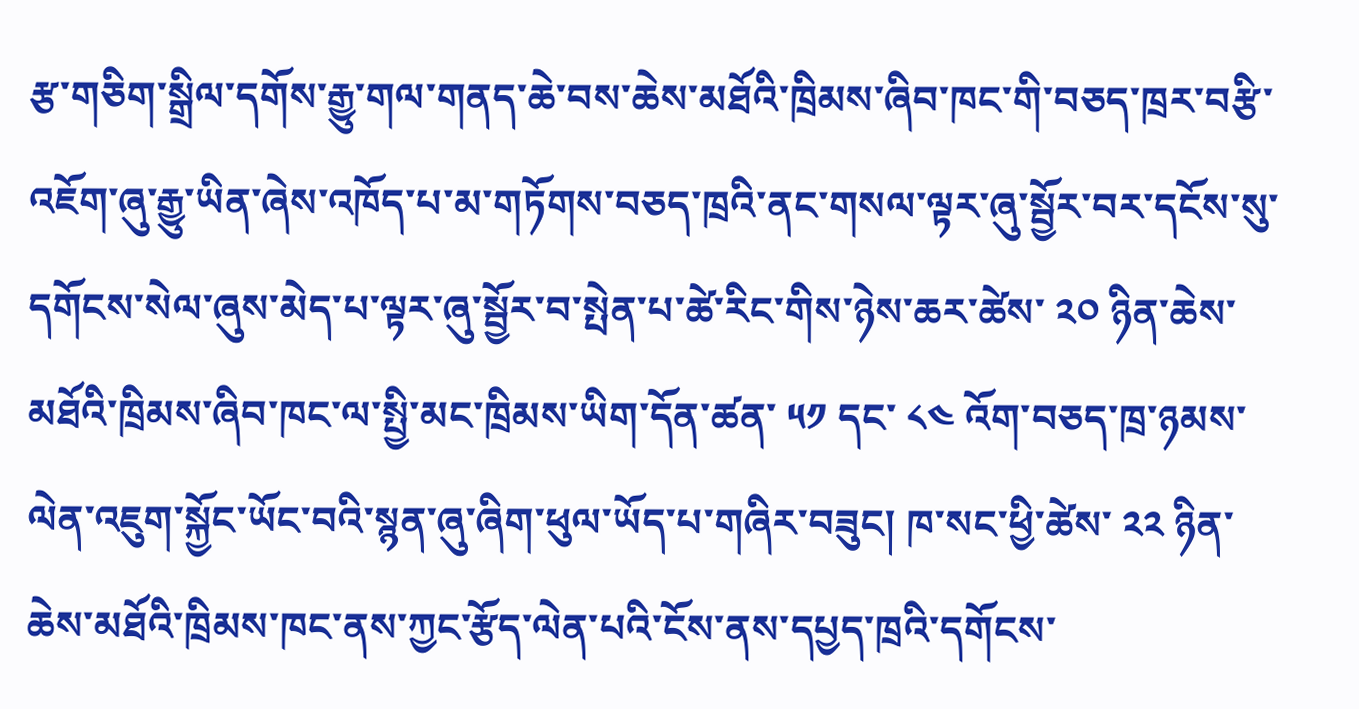རྩ་གཅིག་སྒྲིལ་དགོས་རྒྱུ་གལ་གནད་ཆེ་བས་ཆེས་མཐོའི་ཁྲིམས་ཞིབ་ཁང་གི་བཅད་ཁྲར་བརྩི་འཇོག་ཞུ་རྒྱུ་ཡིན་ཞེས་འཁོད་པ་མ་གཏོགས་བཅད་ཁྲའི་ནང་གསལ་ལྟར་ཞུ་སྦྱོར་བར་དངོས་སུ་དགོངས་སེལ་ཞུས་མེད་པ་ལྟར་ཞུ་སྦྱོར་བ་སྤེན་པ་ཚེ་རིང་གིས་ཉེས་ཆར་ཚེས་ ༢༠ ཉིན་ཆེས་མཐོའི་ཁྲིམས་ཞིབ་ཁང་ལ་སྤྱི་མང་ཁྲིམས་ཡིག་དོན་ཚན་ ༥༡ དང་ ༨༤ འོག་བཅད་ཁྲ་ཉམས་ལེན་འཇུག་སྐྱོང་ཡོང་བའི་སྙན་ཞུ་ཞིག་ཕུལ་ཡོད་པ་གཞིར་བཟུང། ཁ་སང་ཕྱི་ཚེས་ ༢༢ ཉིན་ཆེས་མཐོའི་ཁྲིམས་ཁང་ནས་ཀྱང་རྩོད་ལེན་པའི་ངོས་ནས་དཔྱད་ཁྲའི་དགོངས་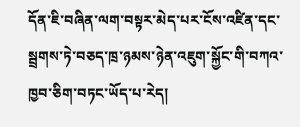དོན་ཇི་བཞིན་ལག་བསྟར་མེད་པར་ངོས་འཛིན་དང་སྦྲགས་ཏེ་བཅད་ཁྲ་ཉམས་ཉེན་འཇུག་སྐྱོང་གི་བཀའ་ཁྱབ་ཅིག་བཏང་ཡོད་པ་རེད།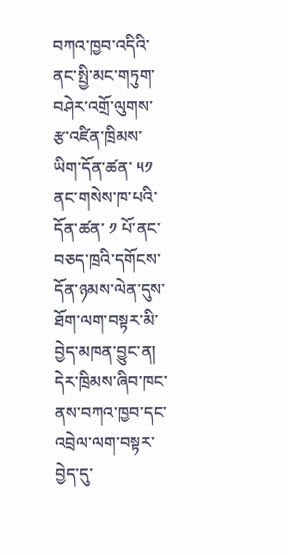བཀའ་ཁྱབ་འདིའི་ནང་སྤྱི་མང་གཏུག་བཤེར་འགྲོ་ལུགས་རྩ་འཛིན་ཁྲིམས་ཡིག་དོན་ཚན་ ༥༡ ནང་གསེས་ཁ་པའི་དོན་ཚན་ ༡ པོ་ནང་བཅད་ཁྲའི་དགོངས་དོན་ཉམས་ལེན་དུས་ཐོག་ལག་བསྟར་མི་བྱེད་མཁན་བྱུང་ན། དེར་ཁྲིམས་ཞིབ་ཁང་ནས་བཀའ་ཁྱབ་དང་འབྲེལ་ལག་བསྟར་བྱེད་དུ་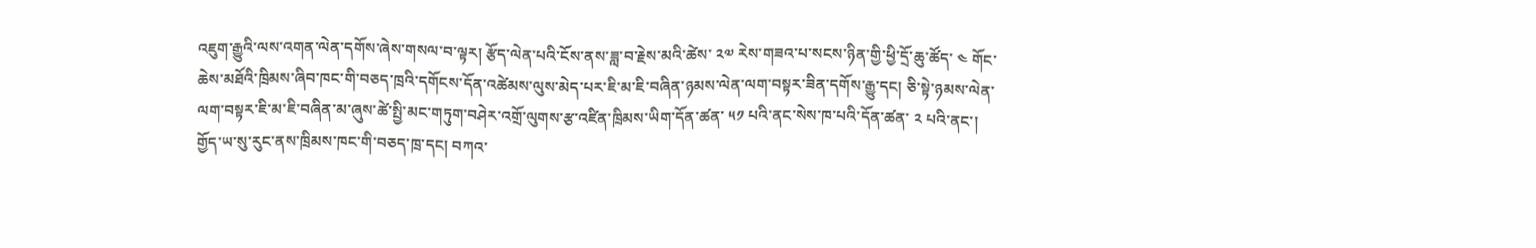འཇུག་རྒྱུའི་ལས་འགན་ལེན་དགོས་ཞེས་གསལ་བ་ལྟར། རྩོད་ལེན་པའི་ངོས་ནས་ཟླ་བ་རྗེས་མའི་ཚེས་ ༢༧ རེས་གཟའ་པ་སངས་ཉིན་གྱི་ཕྱི་དྲོ་ཆུ་ཚོད་ ༤ གོང་ཆེས་མཐོའི་ཁྲིམས་ཞིབ་ཁང་གི་བཅད་ཁྲའི་དགོངས་དོན་འཚེམས་ལུས་མེད་པར་ཇི་མ་ཇི་བཞིན་ཉམས་ལེན་ལག་བསྟར་ཟིན་དགོས་རྒྱུ་དང། ཅི་སྟེ་ཉམས་ལེན་ལག་བསྟར་ཇི་མ་ཇི་བཞིན་མ་ཞུས་ཚེ་སྤྱི་མང་གཏུག་བཤེར་འགྲོ་ལུགས་རྩ་འཛིན་ཁྲིམས་ཡིག་དོན་ཚན་ ༥༡ པའི་ནང་སེས་ཁ་པའི་དོན་ཚན་ ༢ པའི་ནང་། གྱོད་ཡ་སུ་རུང་ནས་ཁྲིམས་ཁང་གི་བཅད་ཁྲ་དང། བཀའ་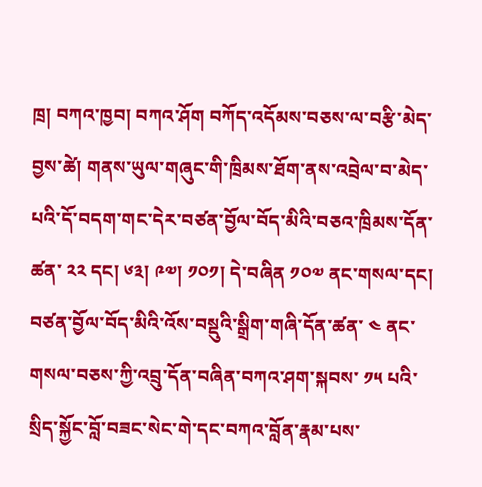ཁྲ། བཀའ་ཁྱབ། བཀའ་ཤོག བཀོད་འདོམས་བཅས་ལ་བརྩི་མེད་བྱས་ཚེ། གནས་ཡུལ་གཞུང་གི་ཁྲིམས་ཐོག་ནས་འབྲེལ་བ་མེད་པའི་དོ་བདག་གང་དེར་བཙན་བྱོལ་བོད་མིའི་བཅའ་ཁྲིམས་དོན་ཚན་ ༢༢ དང། ༦༣། ༩༧། ༡༠༡། དེ་བཞིན ༡༠༧ ནང་གསལ་དང། བཙན་བྱོལ་བོད་མིའི་འོས་བསྡུའི་སྒྲིག་གཞི་དོན་ཚན་ ༤ ནང་གསལ་བཅས་ཀྱི་འབྲུ་དོན་བཞིན་བཀའ་ཤག་སྐབས་ ༡༥ པའི་སྲིད་སྐྱོང་བློ་བཟང་སེང་གེ་དང་བཀའ་བློན་རྣམ་པས་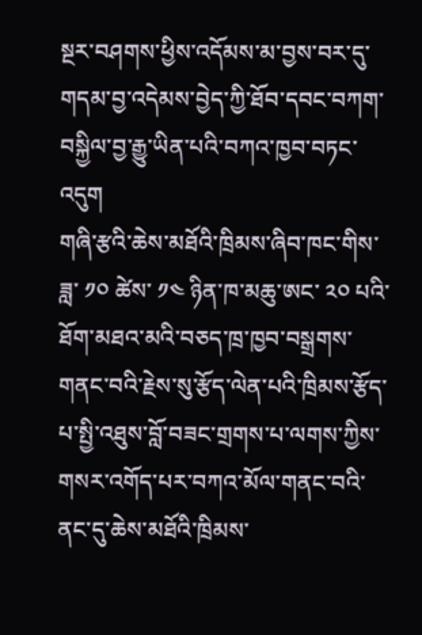སྔར་བཤགས་ཕྱིས་འདོམས་མ་བྱས་བར་དུ་གདམ་བྱ་འདེམས་བྱེད་ཀྱི་ཐོབ་དབང་བཀག་བསྐྱིལ་བྱ་རྒྱུ་ཡིན་པའི་བཀའ་ཁྱབ་བཏང་འདུག
གཞི་རྩའི་ཆེས་མཐོའི་ཁྲིམས་ཞིབ་ཁང་གིས་ཟླ་ ༡༠ ཚེས་ ༡༤ ཉིན་ཁ་མཆུ་ཨང་ ༢༠ པའི་ཐོག་མཐའ་མའི་བཅད་ཁྲ་ཁྱབ་བསྒྲགས་གནང་བའི་རྗེས་སུ་རྩོད་ལེན་པའི་ཁྲིམས་རྩོད་པ་སྤྱི་འཐུས་བློ་བཟང་གྲགས་པ་ལགས་ཀྱིས་གསར་འགོད་པར་བཀའ་མོལ་གནང་བའི་ནང་དུ་ཆེས་མཐོའི་ཁྲིམས་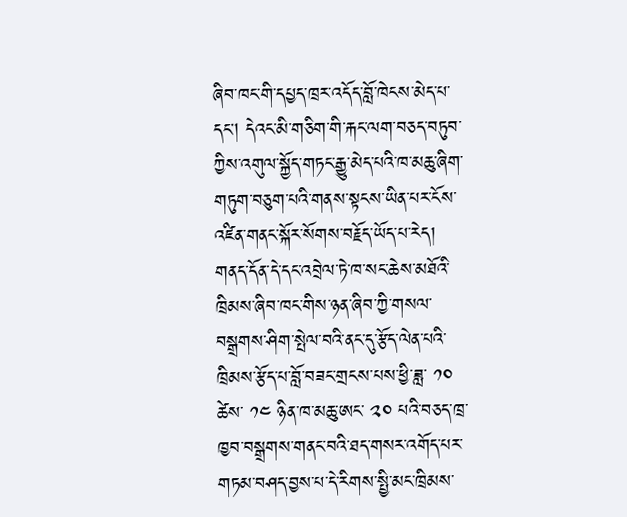ཞིབ་ཁང་གི་དཔྱད་ཁྲར་འདོད་བློ་ཁེངས་མེད་པ་དང། དེའང་མི་གཅིག་གི་རྐང་ལག་བཅད་བཏུབ་ཀྱིས་འགུལ་སྐྱོད་གཏང་རྒྱུ་མེད་པའི་ཁ་མཆུ་ཞིག་གཏུག་བཅུག་པའི་གནས་སྟངས་ཡིན་པར་ངོས་འཛིན་གནང་སྐོར་སོགས་བརྗོད་ཡོད་པ་རེད། གནད་དོན་དེ་དང་འབྲེལ་ཏེ་ཁ་སང་ཆེས་མཐོའི་ཁྲིམས་ཞིབ་ཁང་གིས་ཉན་ཞིབ་ཀྱི་གསལ་བསྒྲགས་ཤིག་སྤེལ་བའི་ནང་དུ་རྩོད་ལེན་པའི་ཁྲིམས་རྩོད་པ་བློ་བཟང་གྲངས་པས་ཕྱི་ཟླ་ ༡༠ ཚེས་ ༡༤ ཉིན་ཁ་མཆུ་ཨང་ ༢༠ པའི་བཅད་ཁྲ་ཁྱབ་བསྒྲགས་གནང་བའི་ཐད་གསར་འགོད་པར་གཏམ་བཤད་བྱས་པ་དེ་རིགས་སྤྱི་མང་ཁྲིམས་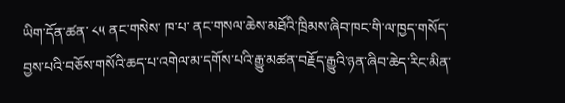ཡིག་དོན་ཚན་ ༨༥ ནང་གསེས་ ཁ་པ་ ནང་གསལ་ཆེས་མཐོའི་ཁྲིམས་ཞིབ་ཁང་གི་ལ་ཁྱད་གསོད་བྱས་པའི་བཅོས་གསོའི་ཆད་པ་འགེལ་མ་དགོས་པའི་རྒྱུ་མཚན་བརྗོད་རྒྱུའི་ཉན་ཞིབ་ཆེད་རིང་མིན་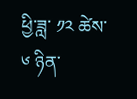ཕྱི་ཟླ་ ༡༢ ཚེས་ ༦ ཉིན་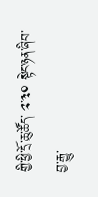གྱི་ཕྱི་དྲོ་ཆུ་ཚོད་ ༢་༣༠ སྟེང་ཉན་ཞིབ་བྱ་རྒྱུ་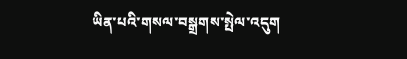ཡིན་པའི་གསལ་བསྒྲགས་སྤེལ་འདུག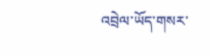འབྲེལ་ཡོད་གསར་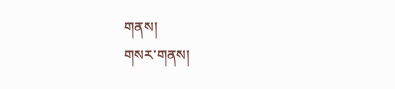གནས།
གསར་གནས།